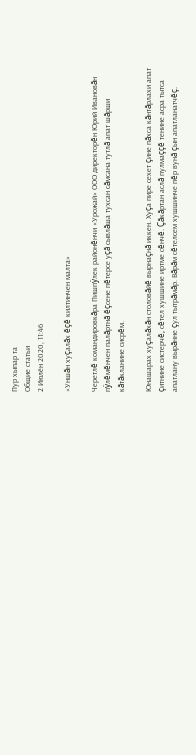Пур хыпар та
Общие статьи
2 Июлӗн 2020, 11:46

«Уншăн хуçалăх ĕçĕ килтинчен малта»

Черетлĕ командировкăра Пишпÿлек районĕнчи «Урожай» ООО директорĕн Юрий Ивановăн пÿлĕмĕнчен палăртнă ĕçсене пĕтерсе уçă сывлăша тухсан сăмсана тутлă апат шăрши кăтăкланине сисрĕм.

Юнашарах хуçалăхăн столовăйĕ вырнаçнă иккен. Хуçа пире сехет çине пăхса кăнтăрлахи апат çитнине систерчĕ, сĕтел хушшине иртме сĕнчĕ. Çăкăртан аслă пулмаççĕ тенине асра тытса апатлану вырăнне çул тытрăмăр. Вăрăм сĕтелсем хушшинче пĕр вунă çын апатланатчĕç.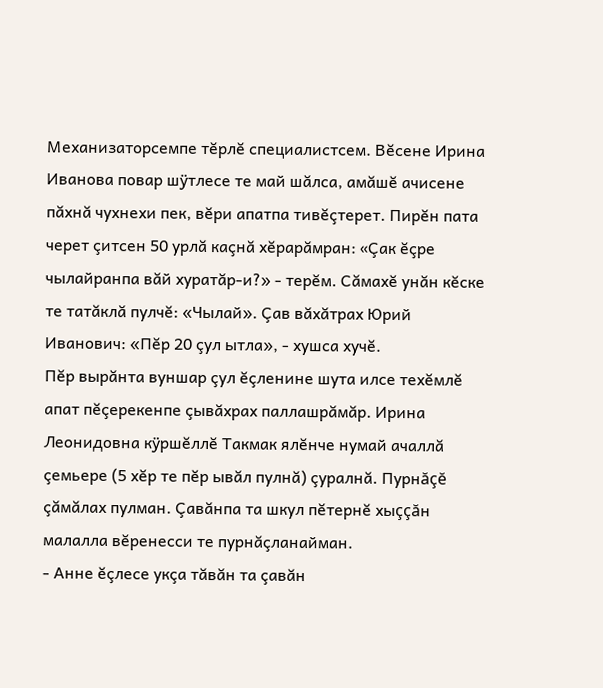Механизаторсемпе тĕрлĕ специалистсем. Вĕсене Ирина Иванова повар шÿтлесе те май шăлса, амăшĕ ачисене пăхнă чухнехи пек, вĕри апатпа тивĕçтерет. Пирĕн пата черет çитсен 50 урлă каçнă хĕрарăмран: «Çак ĕçре чылайранпа вăй хуратăр-и?» - терĕм. Сăмахĕ унăн кĕске те татăклă пулчĕ: «Чылай». Çав вăхăтрах Юрий Иванович: «Пĕр 20 çул ытла», - хушса хучĕ.
Пĕр вырăнта вуншар çул ĕçленине шута илсе техĕмлĕ апат пĕçерекенпе çывăхрах паллашрăмăр. Ирина Леонидовна кÿршĕллĕ Такмак ялĕнче нумай ачаллă çемьере (5 хĕр те пĕр ывăл пулнă) çуралнă. Пурнăçĕ çăмăлах пулман. Çавăнпа та шкул пĕтернĕ хыççăн малалла вĕренесси те пурнăçланайман.
- Анне ĕçлесе укçа тăвăн та çавăн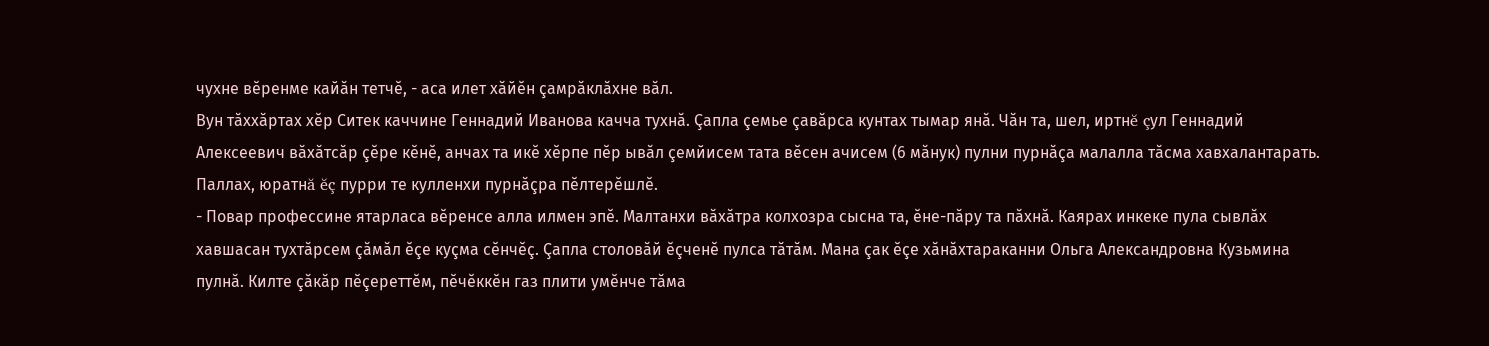чухне вĕренме кайăн тетчĕ, - аса илет хăйĕн çамрăклăхне вăл.
Вун тăххăртах хĕр Ситек каччине Геннадий Иванова качча тухнă. Çапла çемье çавăрса кунтах тымар янă. Чăн та, шел, иртнĕ çул Геннадий Алексеевич вăхăтсăр çĕре кĕнĕ, анчах та икĕ хĕрпе пĕр ывăл çемйисем тата вĕсен ачисем (6 мăнук) пулни пурнăçа малалла тăсма хавхалантарать. Паллах, юратнă ĕç пурри те кулленхи пурнăçра пĕлтерĕшлĕ.
- Повар профессине ятарласа вĕренсе алла илмен эпĕ. Малтанхи вăхăтра колхозра сысна та, ĕне-пăру та пăхнă. Каярах инкеке пула сывлăх хавшасан тухтăрсем çăмăл ĕçе куçма сĕнчĕç. Çапла столовăй ĕçченĕ пулса тăтăм. Мана çак ĕçе хăнăхтараканни Ольга Александровна Кузьмина пулнă. Килте çăкăр пĕçереттĕм, пĕчĕккĕн газ плити умĕнче тăма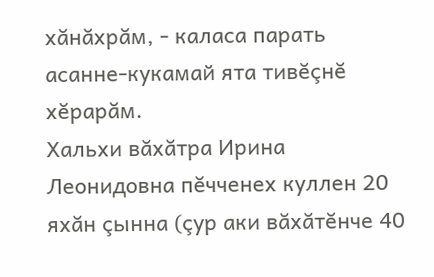хăнăхрăм, - каласа парать асанне-кукамай ята тивĕçнĕ хĕрарăм.
Хальхи вăхăтра Ирина Леонидовна пĕчченех куллен 20 яхăн çынна (çур аки вăхăтĕнче 40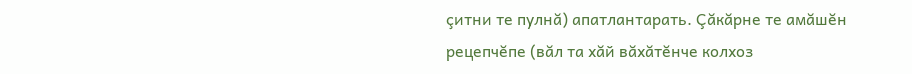çитни те пулнă) апатлантарать. Çăкăрне те амăшĕн рецепчĕпе (вăл та хăй вăхăтĕнче колхоз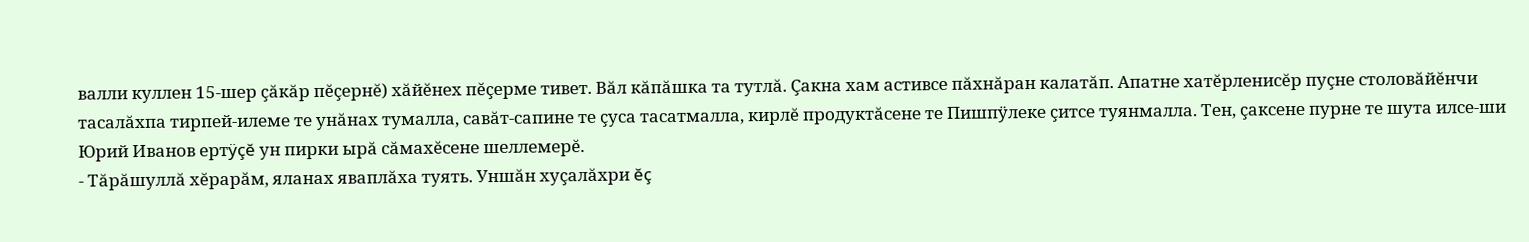валли куллен 15-шер çăкăр пĕçернĕ) хăйĕнех пĕçерме тивет. Вăл кăпăшка та тутлă. Çакна хам астивсе пăхнăран калатăп. Апатне хатĕрленисĕр пуçне столовăйĕнчи тасалăхпа тирпей-илеме те унăнах тумалла, савăт-сапине те çуса тасатмалла, кирлĕ продуктăсене те Пишпÿлеке çитсе туянмалла. Тен, çаксене пурне те шута илсе-ши Юрий Иванов ертÿçĕ ун пирки ырă сăмахĕсене шеллемерĕ.
- Тăрăшуллă хĕрарăм, яланах яваплăха туять. Уншăн хуçалăхри ĕç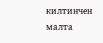килтинчен малта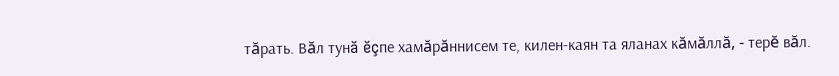тăрать. Вăл тунă ĕçпе хамăрăннисем те, килен-каян та яланах кăмăллă, - терĕ вăл.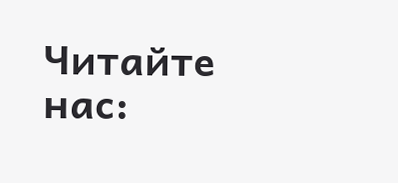Читайте нас: